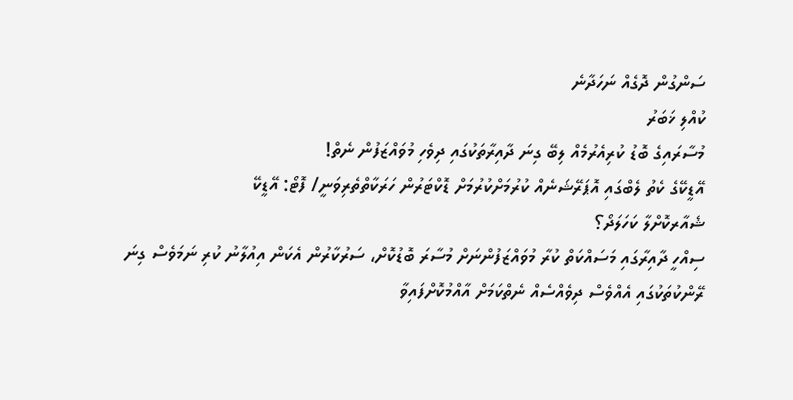ސަންގުން ދޮގެއް ނަހަދާނެ
ކުއްލި ޚަބަރު
މުސާރައިގެ ބޮޑު ކުރިއެރުމެއް ލިބޭ ގިނަ ދާއިރާތަކުގައި ދިވެހި މުވައްޒަފުން ނެތް!
އޭޑީކޭގެ ކެތު ލެބްގައި އޮޕަރޭޝަނެއް ކުރުމަށްކުރުމަށް ޑޮކްޓަރުން ހަރަކާތްތެރިވަނީ/ ފޮޓޯ: އޭޑީކޭ
ޝެއާރކޮށްލާ ކަހަލަދޯ؟
ސިއްހީ ދާއިރާގައި މަސައްކަތް ކުރާ މުވައްޒަފުންނަށް މުސާރަ ބޮޑުކޮށް، ސަރުކާރުން އެކަން އިއުލާނު ކުރި ނަމަވެސް ގިނަ ރޭންކުތަކުގައި އެއްވެސް ދިވެއްސެއް ނެތްކަމަށް އާއްމުކޮށްފައިވާ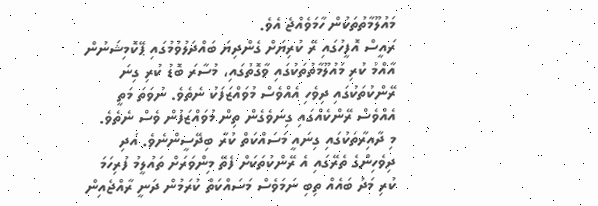މައުލޫމާތުތަކުން ހާމަވެއްޖެ އެވެ.
ރައީސް އޮފީހުގައި ރޭ ކުރިޔަށް ގެންދިޔަ ބައްދަލުވުމުގައި ޕޭކޮމިޝަނުން އާއްމު ކުރި މައުލޫމާތުތަކުގައި ވާގޮތުގައި، މުސާރަ ބޮޑު ކުރި ގިނަ ރޭންކުތަކުގައި ދިވެހި އެއްވެސް މުވައްޒަފަކު ނެތެވެ. ނުވަތަ މަތީ އެއްވެސް ރޭންކެއްގައި ގިނަވެގެން ތިން މުވައްޒަފުން ވެސް ނެތެވެ.
މި ދާއިރާތަކުގައި ގިނައީ މަސައްކަތް ކުރާ ބިދޭސީންނެވެ. އަދި ދިވެހިންގެ ތެރޭގައި އެ ރޭންކުތަކަށް ފެތޭ މިންވަރަށް ތައުލީމު ފުރިހަމަ ކުރި މަދު ބައެއް ތިބި ނަމަވެސް މަސައްކަތް ކުރަމުން ދަނީ ރާއްޖެއިން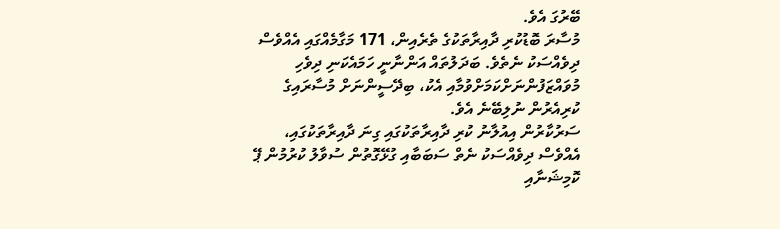ބޭރުގަ އެވެ.
މުސާރަ ބޮޑުކުރި ދާއިރާތަކުގެ ތެރެއިން، 171 މަގާމެއްގައި އެއްވެސް ދިވެއްސަކު ނެތެވެ. ބަދަލުތައް އަންނާނީ ހަމައެކަނި ދިވެހި މުވައްޒަފުންނަށްކަމަށްވުމާއި އެކު، ބިދޭސީންނަށް މުސާރައިގެ ކުރިއެރުން ނުލިބޭނެ އެވެ.
ސަރުކާރުން އިއުލާނު ކުރި ދާއިރާތަކުގައި ގިނަ ދާއިރާތަކުގައި، އެއްވެސް ދިވެއްސަކު ނެތް ސަބަބާއި ގުޅޭގޮތުން ސުވާލު ކުރުމުން ޕޭ ކޮމިޝަނާއި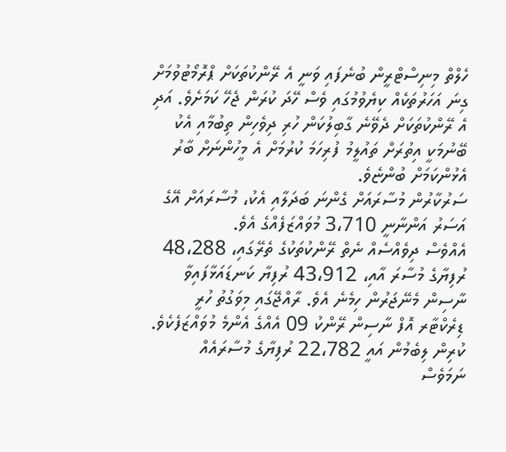ހެލްތް މިނިސްޓްރީން ބުނެފައި ވަނީ އެ ރޭންކުތަކަށް ޕްރޮމޯޓުވުމަށް ގިނަ އަހަރުތަކެއް ކިޔެވުމުގައި ވެސް ހޭދަ ކުރަން ޖެހޭ ކަމަށެވެ. އަދި އެ ރޭންކުތަކަށް ދެވޭނެ ގާބިލުކަން ހުރި ދިވެހިން ތިބުމާއި އެކު ބޭނުމަކީ އިތުރަށް ތައުލީމު ފުރިހަމަ ކުރުމަށް އެ މީހުންނަށް ބާރު އެޅުންކަމަށް ބުންޏެވެ.
ސަރުކާރުން މުސާރައަށް ގެންނަ ބަދަލާއި އެކު، މުސާރައަށް އޭގެ އަސަރު އަންނާނީ 3،710 މުވައްޒަފެއްގެ އެވެ.
އެއްވެސް ދިވެއްސެއް ނެތް ރޭންކުތަކުގެ ތެރޭގައި، 48،288 ރުފިޔާގެ މުސާރަ އާއި، 43،912 ރުފިޔާ ކަނޑައަޅާފައިވާ ނާސިން މެނޭޖަރުން ހިމެނެ އެވެ. ރާއްޖޭގައި މިވަގުތު ހުރީ ޑިރެކްޓާރ އޮފް ނާސިން ރޭންކު 09 އެއްގެ އެންމެ މުވައްޒަފެކެވެ. ކުރިން ލިބެމުން އައީ 22،782 ރުފިޔާގެ މުސާރައެއް ނަމަވެސް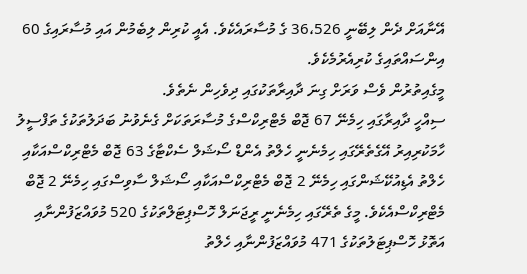އޭނާއަށް ދެން ލިބޭނީ 36،526 ގެ މުސާރައެކެވެ. އެއީ ކުރިން ލިބެމުން އައި މުސާރައިގެ 60 އިންސައްތައިގެ ކުރިއެރުމެކެވެ.
މީގެއިތުރުން ވެސް ވަރަށް ގިނަ ދާއިރާތަކުގައި ދިވެހިން ނެތެވެ.
ސިއްހީ ދާއިރާގައި ހިމެނޭ 67 ޖޮބް މެޓްރިކްސްގެ މުސާރަތަކަށް ގެނެވުނު ބަދަލުތަކުގެ ތަފްސީލު ހާމަކުރިއިރު އޭގެތެރޭގައި ހިމެނެނީ ހެލްތު އެންޑް ސޯޝަލް ސެކްޓާގެ 63 ޖޮބް މެޓްރިކްސްއަކާއި ހެލްތު އެޑިއުކޭޝަންގައި ހިމެނޭ 2 ޖޮބް މެޓްރިކްސްއަކާއި ސޯޝަލް ސާވިސްގައި ހިމެނޭ 2 ޖޮބް މެޓްރިކްސްއެކެވެ. މީގެ ތެރޭގައި ހިމެނެނީ ރީޖަނަލް ހޮސްޕިޓަލްތަކުގެ 520 މުވައްޒަފުންނާއި އަތޮޅު ހޮސްޕިޓަލުތަކުގެ 471 މުވައްޒަފުންނާއި ހެލްތު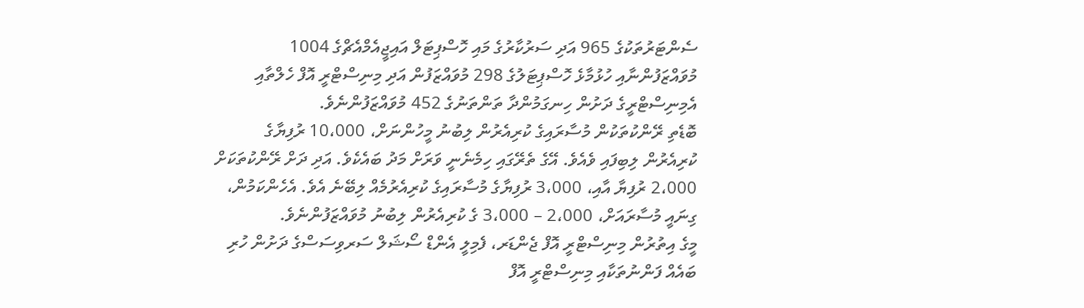ސެންޓަރުތަކުގެ 965 އަދި ސަރުކާރުގެ މައި ހޮސްޕިޓަލް އައިޖީއެމްއެޗްގެ 1004 މުވައްޒަފުންނާއި ހުޅުމާޅެ ހޮސްޕިޓަލުގެ 298 މުވައްޒަފުން އަދި މިނިސްޓްރީ އޮފް ހެލްތާއި އެމިނިސްޓްރީގެ ދަށުން ހިނގަމުންދާ ތަންތަނުގެ 452 މުވައްޒަފުންނެވެ.
ބޮޑެތި ރޭންކުތަކުން މުސާރައިގެ ކުރިއެރުން ލިބުނު މީހުންނަށް، 10،000 ރުފިޔާގެ ކުރިއެރުން ލިބިފައި ވެއެވެ. އޭގެ ތެރޭގައި ހިމެނެނީ ވަރަށް މަދު ބައެކެވެ. އަދި ދަށް ރޭންކުތަކަށް 2،000 ރުފިޔާ އާއި، 3،000 ރުފިޔާގެ މުސާރައިގެ ކުރިއެރުމެއް ލިބޭނެ އެވެ. އެހެންކަމުން، ގިނައީ މުސާރައަށް، 2،000 – 3،000 ގެ ކުރިއެރުން ލިބުނު މުވައްޒަފުންނެވެ.
މީގެ އިތުރުން މިނިސްޓްރީ އޮފް ޖެންޑަރ، ފެމިލީ އެންޑް ސޯޝަލް ސަރވިސަސްގެ ދަށުން ހުރި ބައެއް ފަންނުތަކާއި މިނިސްޓްރީ އޮފް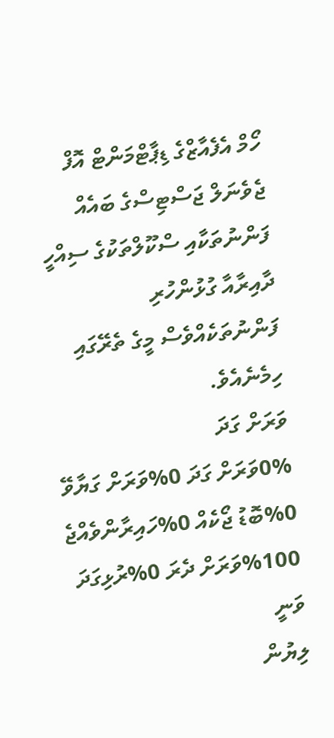ހޯމް އެފެއާޒްގެ ޑިޕާޓްމަންޓް އޮފް ޖެވެނަލް ޖަސްޓިސްގެ ބައެއް ފަންނުތަކާއި ސްކޫލްތަކުގެ ސިއްހީ ދާއިރާއާ ގުޅުންހުރި ފަންނުތަކެއްވެސް މީގެ ތެރޭގައި ހިމެނެއެވެ.
ވަރަށް ގަދަ
0%ވަރަށް ގަދަ 0%ވަރަށް ގަޔާވޭ 0%ބޮޑު ޖޯކެއް 0%ހައިރާންވެއްޖެ 100%ވަރަށް ދެރަ 0%ރުޅިގަދަ ވަނީ
ލިޔުން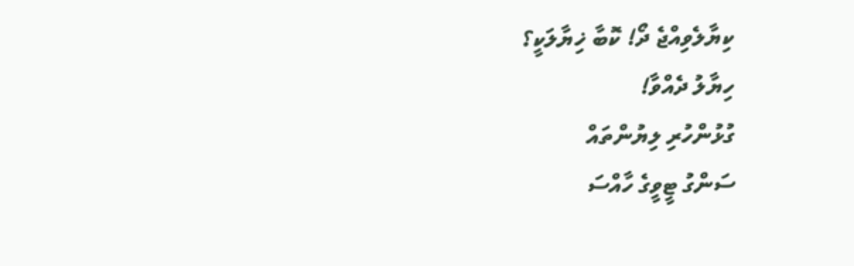ކިޔާލެވިއްޖެ ދޯ! ކޮބާ ޚިޔާލަކީ؟
ހިޔާލު ދެއްވާ!
ގުޅުންހުރި ލިޔުންތައް
ސަންގު ޓީވީގެ ހާއްސަ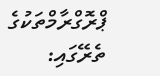ޕްރޮގްރާމްތަކުގެ ތެރޭގައި: